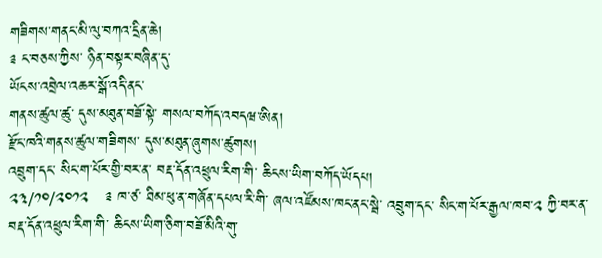གཟིགས་གནང་མི་ལུ་བཀའ་དྲིན་ཆེ།
༉ ང་བཅས་ཀྱིས་ ཉིན་བསྟར་བཞིན་དུ་
ཡོངས་འབྲེལ་འཆར་སྒོ་འདི་ནང་
གནས་ཚུལ་ཚུ་ དུས་མཐུན་བཟོ་སྟེ་ གསལ་བཀོད་འབདཝ་ཨིན།
རྫོང་ཁའི་གནས་ཚུལ་གཟིགས་ དུས་མཐུན་ཞུགས་ཚུགས།
འབྲུག་དང་ སིང་ག་པོར་གྱི་བར་ན་ བརྡ་དོན་འཕྲུལ་རིག་གི་ ཆིངས་ཡིག་བཀོད་ཡོདཔ།
༢༣/༡༠/༢༠༡༢   ༉ ཁ་ཙ་ ཐིམ་ཕུ་ན་གཞོན་དཔལ་རི་གི་ ཞལ་འཛོམས་ཁང་ནང་སྦེ་ འབྲུག་དང་ སིང་ག་པོར་རྒྱལ་ཁབ་༢ ཀྱི་བར་ན་ བརྡ་དོན་འཕྲུལ་རིག་གི་ ཆིངས་ཡིག་ཅིག་བཟོ་མིའི་གུ་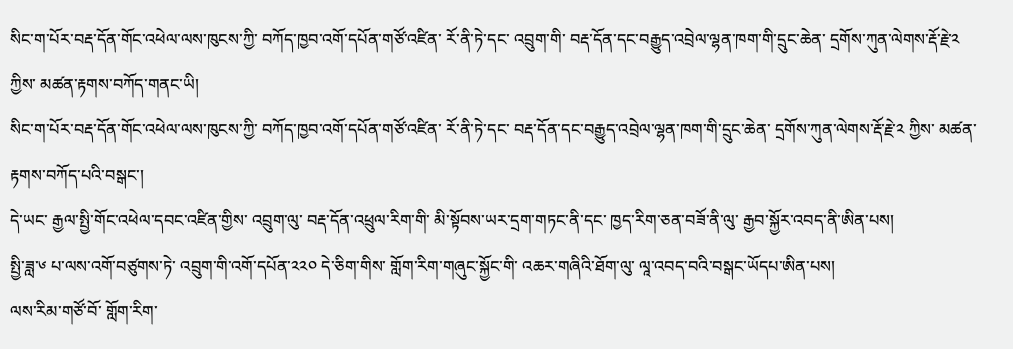སིང་ག་པོར་བརྡ་དོན་གོང་འཕེལ་ལས་ཁུངས་ཀྱི་ བཀོད་ཁྱབ་འགོ་དཔོན་གཙོ་འཛིན་ རོ་ནི་ཏེ་དང་ འབྲུག་གི་ བརྡ་དོན་དང་བརྒྱུད་འབྲེལ་ལྷན་ཁག་གི་དྲུང་ཆེན་ དྲགོས་ཀུན་ལེགས་རྡོ་རྗེ་༢ ཀྱིས་ མཚན་རྟགས་བཀོད་གནང་ཡི།
སིང་ག་པོར་བརྡ་དོན་གོང་འཕེལ་ལས་ཁུངས་ཀྱི་ བཀོད་ཁྱབ་འགོ་དཔོན་གཙོ་འཛིན་ རོ་ནི་ཏེ་དང་ བརྡ་དོན་དང་བརྒྱུད་འབྲེལ་ལྷན་ཁག་གི་དྲུང་ཆེན་ དྲགོས་ཀུན་ལེགས་རྡོ་རྗེ་༢ ཀྱིས་ མཚན་རྟགས་བཀོད་པའི་བསྒང་།
དེ་ཡང་ རྒྱལ་སྤྱི་གོང་འཕེལ་དབང་འཛིན་གྱིས་ འབྲུག་ལུ་ བརྡ་དོན་འཕྲུལ་རིག་གི་ མི་སྟོབས་ཡར་དྲག་གཏང་ནི་དང་ ཁྱད་རིག་ཅན་བཟོ་ནི་ལུ་ རྒྱབ་སྐྱོར་འབད་ནི་ཨིན་པས།
སྤྱི་ཟླ་༦ པ་ལས་འགོ་བཙུགས་ཏེ་ འབྲུག་གི་འགོ་དཔོན་༢༢༠ དེ་ཅིག་གིས་ གློག་རིག་གཞུང་སྐྱོང་གི་ འཆར་གཞིའི་ཐོག་ལུ་ ལཱ་འབད་བའི་བསྒང་ཡོདཔ་ཨིན་པས།
ལས་རིམ་གཙོ་བོ་ གློག་རིག་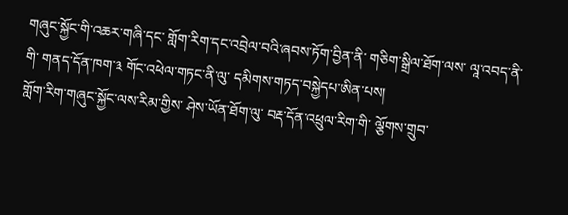གཞུང་སྐྱོང་གི་འཆར་གཞི་དང་ གློག་རིག་དང་འབྲེལ་བའི་ཞབས་ཏོག་བྱིན་ནི་ གཅིག་སྒྲིལ་ཐོག་ལས་ ལཱ་འབད་ནི་གི་ གནད་དོན་ཁག་༣ གོང་འཕེལ་གཏང་ནི་ལུ་ དམིགས་གཏད་བསྐྱེདཔ་ཨིན་པས།
གློག་རིག་གཞུང་སྐྱོང་ལས་རིམ་གྱིས་ ཤེས་ཡོན་ཐོག་ལུ་ བརྡ་དོན་འཕྲུལ་རིག་གི་ ལྕོགས་གྲུབ་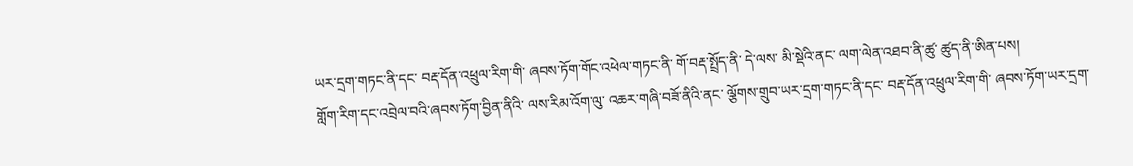ཡར་དྲག་གཏང་ནི་དང་ བརྡ་དོན་འཕྲུལ་རིག་གི་ ཞབས་ཏོག་གོང་འཕེལ་གཏང་ནི་ གོ་བརྡ་སྤྲོད་ནི་ དེ་ལས་ མི་སྡེའི་ནང་ ལག་ལེན་འཐབ་ནི་ཚུ་ ཚུད་ནི་ཨིན་པས།
གློག་རིག་དང་འབྲེལ་བའི་ཞབས་ཏོག་བྱིན་ནིའི་ ལས་རིམ་འོག་ལུ་ འཆར་གཞི་བཟོ་ནིའི་ནང་ ལྕོགས་གྲུབ་ཡར་དྲག་གཏང་ནི་དང་ བརྡ་དོན་འཕྲུལ་རིག་གི་ ཞབས་ཏོག་ཡར་དྲག་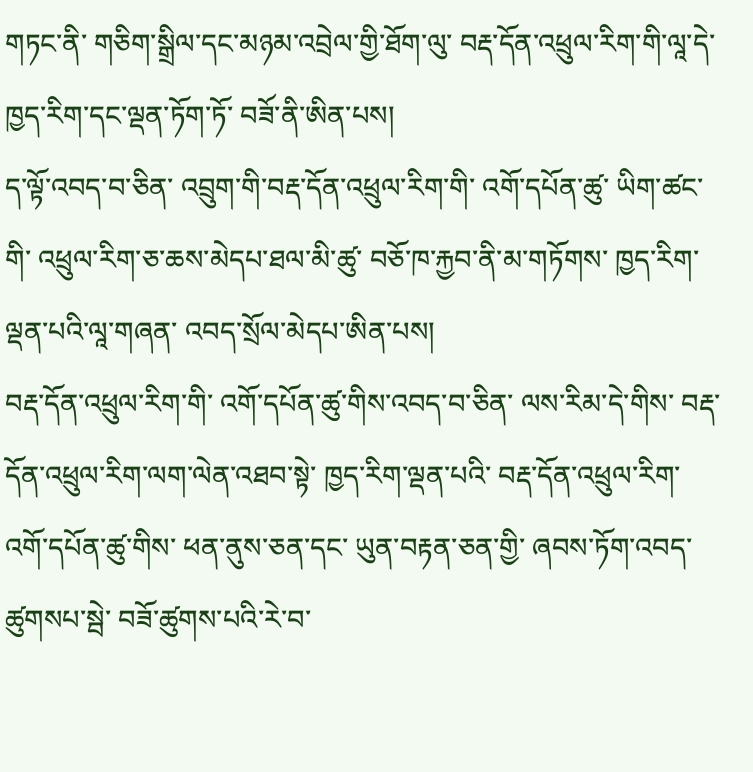གཏང་ནི་ གཅིག་སྒྲིལ་དང་མཉམ་འབྲེལ་གྱི་ཐོག་ལུ་ བརྡ་དོན་འཕྲུལ་རིག་གི་ལཱ་དེ་ ཁྱད་རིག་དང་ལྡན་ཏོག་ཏོ་ བཟོ་ནི་ཨིན་པས།
ད་ལྟོ་འབད་བ་ཅིན་ འབྲུག་གི་བརྡ་དོན་འཕྲུལ་རིག་གི་ འགོ་དཔོན་ཚུ་ ཡིག་ཚང་གི་ འཕྲུལ་རིག་ཅ་ཆས་མེདཔ་ཐལ་མི་ཚུ་ བཅོ་ཁ་རྐྱབ་ནི་མ་གཏོགས་ ཁྱད་རིག་ལྡན་པའི་ལཱ་གཞན་ འབད་སྲོལ་མེདཔ་ཨིན་པས།
བརྡ་དོན་འཕྲུལ་རིག་གི་ འགོ་དཔོན་ཚུ་གིས་འབད་བ་ཅིན་ ལས་རིམ་དེ་གིས་ བརྡ་དོན་འཕྲུལ་རིག་ལག་ལེན་འཐབ་སྟེ་ ཁྱད་རིག་ལྡན་པའི་ བརྡ་དོན་འཕྲུལ་རིག་འགོ་དཔོན་ཚུ་གིས་ ཕན་ནུས་ཅན་དང་ ཡུན་བརྟན་ཅན་གྱི་ ཞབས་ཏོག་འབད་ཚུགསཔ་སྦེ་ བཟོ་ཚུགས་པའི་རེ་བ་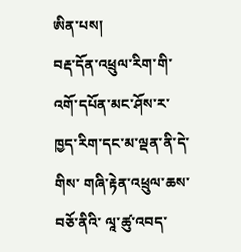ཨིན་པས།
བརྡ་དོན་འཕྲུལ་རིག་གི་ འགོ་དཔོན་མང་ཤོས་ར་ ཁྱད་རིག་དང་མ་ལྡན་ནི་དེ་གིས་ གཞི་རྟེན་འཕྲུལ་ཆས་བཅོ་ནིའི་ ལཱ་ཚུ་འབད་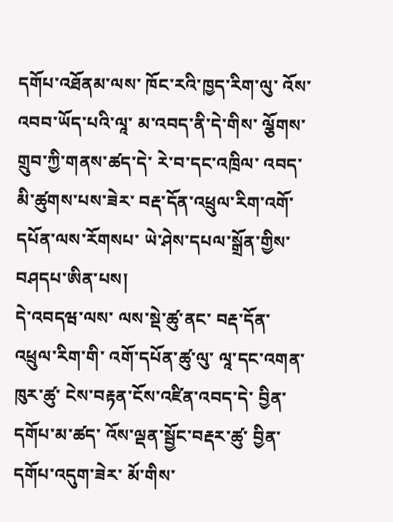དགོཔ་འཐོནམ་ལས་ ཁོང་རའི་ཁྱད་རིག་ལུ་ འོས་འབབ་ཡོད་པའི་ལཱ་ མ་འབད་ནི་དེ་གིས་ ལྕོགས་གྲུབ་ཀྱི་གནས་ཚད་དེ་ རེ་བ་དང་འཁྲིལ་ འབད་མི་ཚུགས་པས་ཟེར་ བརྡ་དོན་འཕྲུལ་རིག་འགོ་དཔོན་ལས་རོགསཔ་ ཡེ་ཤེས་དཔལ་སྒྲོན་གྱིས་ བཤདཔ་ཨིན་པས།
དེ་འབདཝ་ལས་ ལས་སྡེ་ཚུ་ནང་ བརྡ་དོན་འཕྲུལ་རིག་གི་ འགོ་དཔོན་ཚུ་ལུ་ ལཱ་དང་འགན་ཁུར་ཚུ་ ངེས་བརྟན་ངོས་འཛིན་འབད་དེ་ བྱིན་དགོཔ་མ་ཚད་ འོས་ལྡན་སྦྱོང་བརྡར་ཚུ་ བྱིན་དགོཔ་འདུག་ཟེར་ མོ་གིས་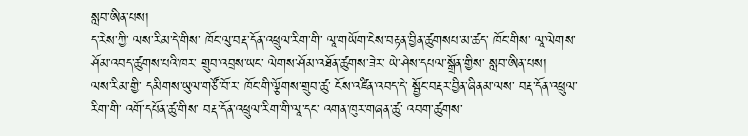སླབ་ཨིན་པས།
ད་རེས་ཀྱི་ ལས་རིམ་དེ་གིས་ ཁོང་ལུ་བརྡ་དོན་འཕྲུལ་རིག་གི་ ལཱ་གཡོག་ངེས་བརྟན་བྱིན་ཚུགསཔ་མ་ཚད་ ཁོང་གིས་ ལཱ་ལེགས་ཤོམ་འབད་ཚུགས་པའི་ཁར་ གྲུབ་འབྲས་ཡང་ ལེགས་ཤོམ་འཐོན་ཚུགས་ཟེར་ ཡེ་ཤེས་དཔལ་སྒྲོན་གྱིས་ སླབ་ཨིན་པས།
ལས་རིམ་གྱི་ དམིགས་ཡུལ་གཙོ་བོ་ར་ ཁོང་གི་ལྕོགས་གྲུབ་ཚུ་ ངོས་འཛིན་འབད་དེ་ སྦྱོང་བརྡར་བྱིན་ཞིནམ་ལས་ བརྡ་དོན་འཕྲུལ་རིག་གི་ འགོ་དཔོན་ཚུ་གིས་ བརྡ་དོན་འཕྲུལ་རིག་གི་ལཱ་དང་ འགན་ཁུར་གཞན་ཚུ་ འབག་ཚུགས་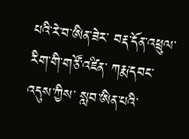པའི་རེ་བ་ཨིན་ཟེར་ བརྡ་དོན་འཕྲུལ་རིག་གི་གཙོ་འཛིན་ ཀརྨ་དབང་འདུས་ཀྱིས་ སླབ་ཨིན་པའི་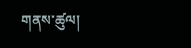གནས་ཚུལ།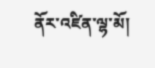ནོར་འཛིན་ལྷ་མོ།